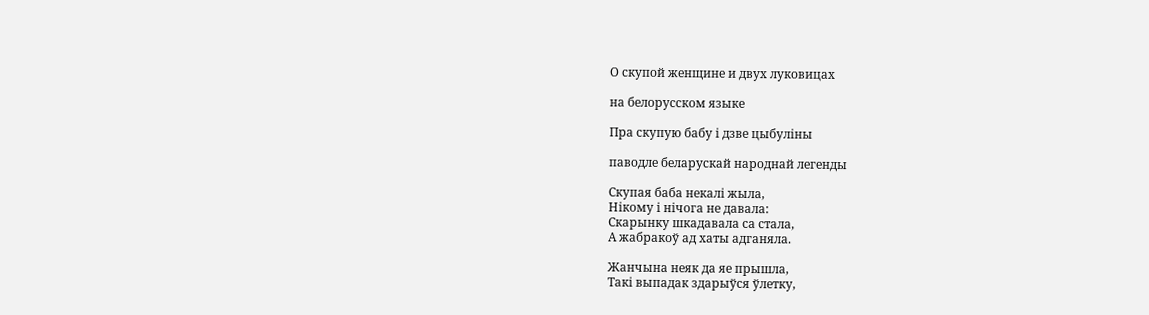О скупой женщине и двух луковицах

на белорусском языке

Пра скупую бабу і дзве цыбуліны

паводле беларускай народнай легенды

Скупая баба некалі жыла,
Нікому і нічога не давала:
Скарынку шкадавала са стала,
А жабракоў ад хаты адганяла.

Жанчына неяк да яе прышла,
Такі выпадак здарыўся ўлетку,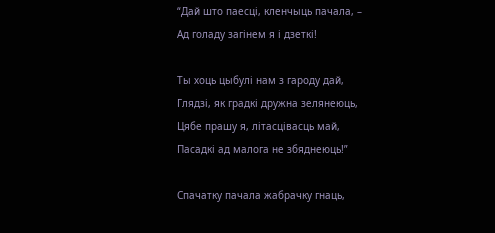“Дай што паесці, кленчыць пачала, –
Ад голаду загінем я і дзеткі!

Ты хоць цыбулі нам з гароду дай,
Глядзі, як градкі дружна зелянеюць,
Цябе прашу я, літасцівасць май,
Пасадкі ад малога не збяднеюць!”

Спачатку пачала жабрачку гнаць,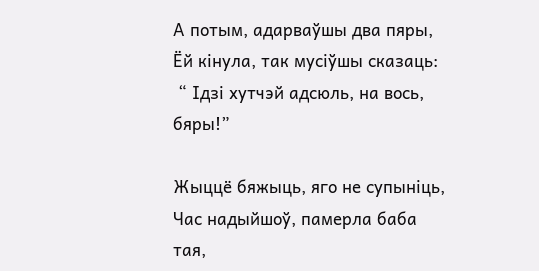А потым, адарваўшы два пяры,
Ёй кінула, так мусіўшы сказаць:
 “ Ідзі хутчэй адсюль, на вось, бяры!”

Жыццё бяжыць, яго не супыніць,
Час надыйшоў, памерла баба тая,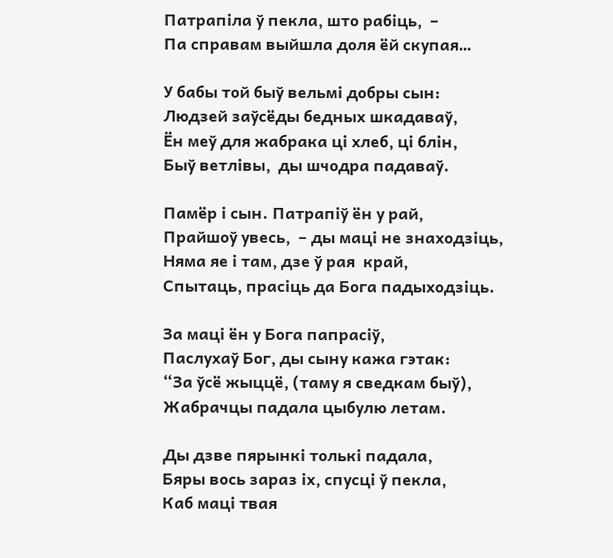Патрапіла ў пекла, што рабіць,  –
Па справам выйшла доля ёй скупая…

У бабы той быў вельмі добры сын:
Людзей заўсёды бедных шкадаваў,
Ён меў для жабрака ці хлеб, ці блін,
Быў ветлівы,  ды шчодра падаваў.

Памёр і сын. Патрапіў ён у рай,
Прайшоў увесь,  – ды маці не знаходзіць,
Няма яе і там, дзе ў рая  край,
Спытаць, прасіць да Бога падыходзіць.

За маці ён у Бога папрасіў,
Паслухаў Бог, ды сыну кажа гэтак:
“За ўсё жыццё, (таму я сведкам быў),
Жабрачцы падала цыбулю летам.

Ды дзве пярынкі толькі падала,
Бяры вось зараз іх, спусці ў пекла,
Каб маці твая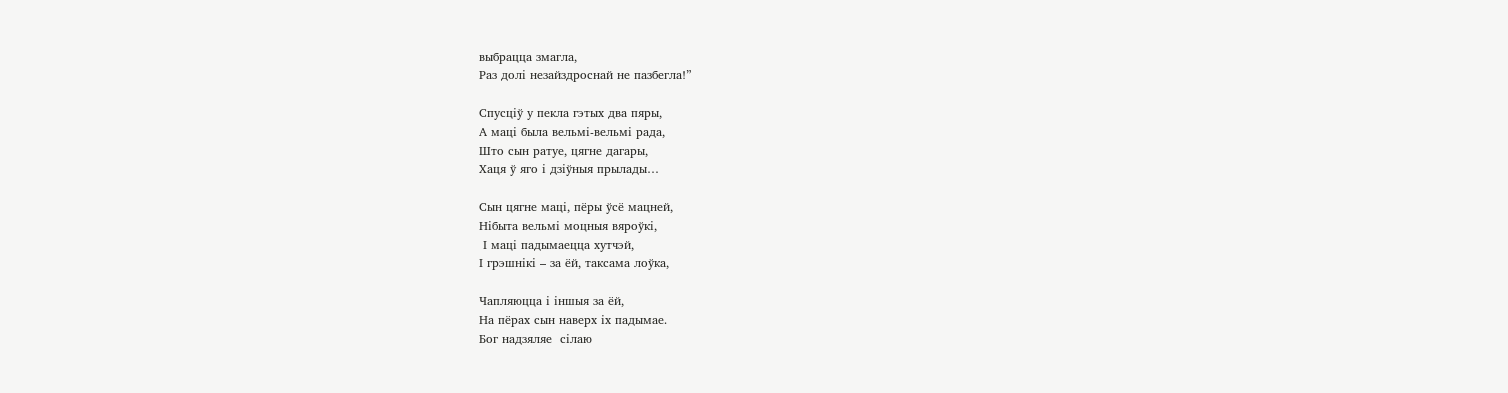выбрацца змагла,
Раз долі незайздроснай не пазбегла!”

Спусціў у пекла гэтых два пяры,
А маці была вельмі-вельмі рада,
Што сын ратуе, цягне дагары,
Хаця ў яго і дзіўныя прылады…

Сын цягне маці, пёры ўсё мацней,
Нібыта вельмі моцныя вяроўкі,
 І маці падымаецца хутчэй,
І грэшнікі – за ёй, таксама лоўка,

Чапляюцца і іншыя за ёй,
На пёрах сын наверх іх падымае.
Бог надзяляе  сілаю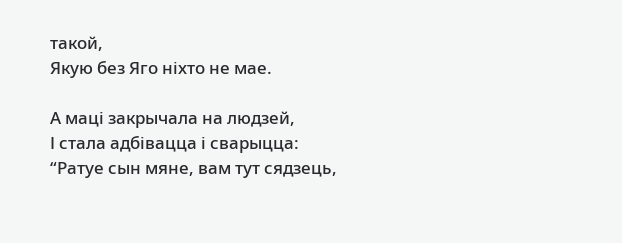такой,
Якую без Яго ніхто не мае.

А маці закрычала на людзей,
І стала адбівацца і сварыцца:
“Ратуе сын мяне, вам тут сядзець,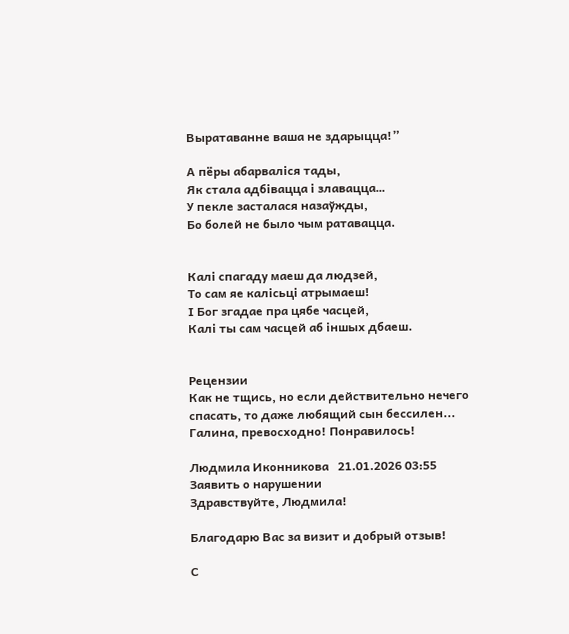Выратаванне ваша не здарыцца!”

А пёры абарваліся тады,
Як стала адбівацца і злавацца…
У пекле засталася назаўжды,
Бо болей не было чым ратавацца.


Калі спагаду маеш да людзей,
То сам яе калісьці атрымаеш!
І Бог згадае пра цябе часцей,
Калі ты сам часцей аб іншых дбаеш.


Рецензии
Как не тщись, но если действительно нечего спасать, то даже любящий сын бессилен... Галина, превосходно! Понравилось!

Людмила Иконникова   21.01.2026 03:55     Заявить о нарушении
Здравствуйте, Людмила!

Благодарю Вас за визит и добрый отзыв!

С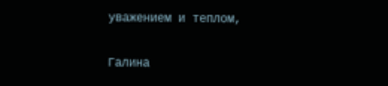уважением и теплом,

Галина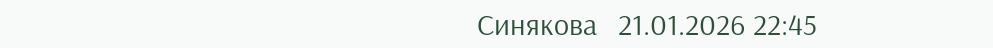Синякова   21.01.2026 22:45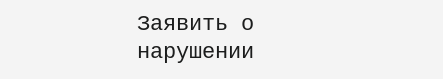Заявить о нарушении